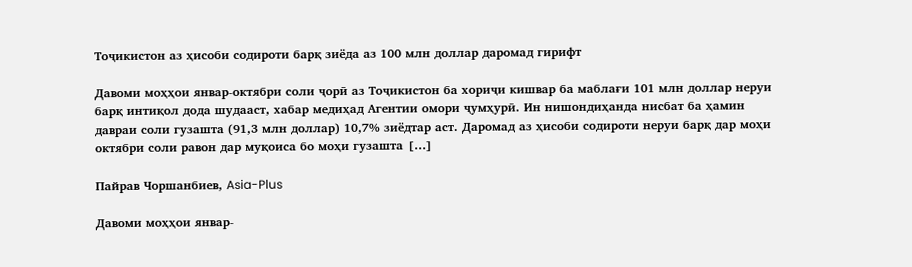Тоҷикистон аз ҳисоби содироти барқ зиёда аз 100 млн доллар даромад гирифт

Давоми моҳҳои январ-октябри соли ҷорӣ аз Тоҷикистон ба хориҷи кишвар ба маблағи 101 млн доллар неруи барқ интиқол дода шудааст, хабар медиҳад Агентии омори ҷумҳурӣ. Ин нишондиҳанда нисбат ба ҳамин давраи соли гузашта (91,3 млн доллар) 10,7% зиёдтар аст. Даромад аз ҳисоби содироти неруи барқ дар моҳи октябри соли равон дар муқоиса бо моҳи гузашта […]

Пайрав Чоршанбиев, Asia-Plus

Давоми моҳҳои январ-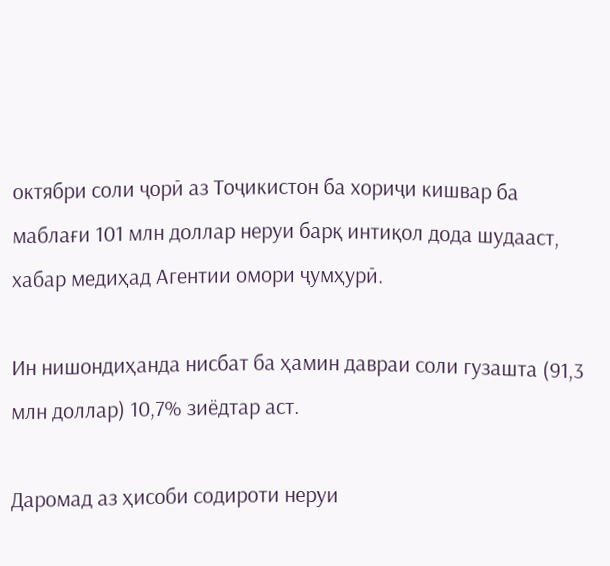октябри соли ҷорӣ аз Тоҷикистон ба хориҷи кишвар ба маблағи 101 млн доллар неруи барқ интиқол дода шудааст, хабар медиҳад Агентии омори ҷумҳурӣ.

Ин нишондиҳанда нисбат ба ҳамин давраи соли гузашта (91,3 млн доллар) 10,7% зиёдтар аст.

Даромад аз ҳисоби содироти неруи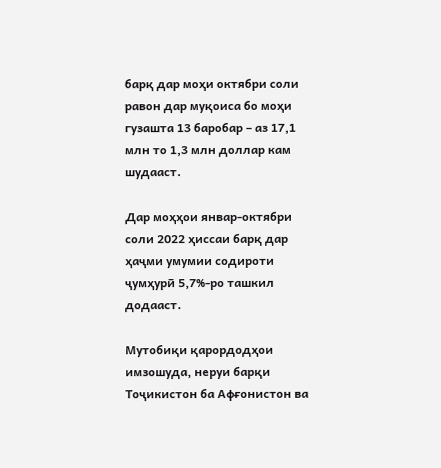барқ дар моҳи октябри соли равон дар муқоиса бо моҳи гузашта 13 баробар – аз 17,1 млн то 1,3 млн доллар кам шудааст.

Дар моҳҳои январ-октябри соли 2022 ҳиссаи барқ дар ҳаҷми умумии содироти ҷумҳурӣ 5,7%-ро ташкил додааст.

Мутобиқи қарордодҳои имзошуда, неруи барқи Тоҷикистон ба Афғонистон ва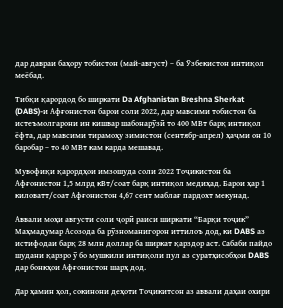дар давраи баҳору тобистон (май-август) – ба Ӯзбекистон интиқол меёбад.

Тибқи қарордод бо ширкати Da Afghanistan Breshna Sherkat (DABS)-и Афғонистон барои соли 2022, дар мавсими тобистон ба истеъмолгарони ин кишвар шабонарӯзӣ то 400 МВт барқ интиқол ёфта, дар мавсими тирамоҳу зимистон (сентябр-апрел) ҳаҷми он 10 баробар – то 40 МВт кам карда мешавад.

Мувофиқи қарордҳои имзошуда соли 2022 Тоҷикистон ба Афғонистон 1,5 млрд кВт/соат барқ интиқол медиҳад. Барои ҳар 1 киловатт/соат Афғонистон 4,67 сент маблағ пардохт мекунад.

Аввали моҳи августи соли ҷорӣ раиси ширкати “Барқи тоҷик” Маҳмадумар Асозода ба рӯзноманигорон иттилоъ дод, ки DABS аз истифодаи барқ 28 млн доллар ба ширкат қарздор аст. Сабаби пайдо шудани қарзро ӯ бо мушкили интиқоли пул аз суратҳисобҳои DABS дар бонкҳои Афғонистон шарҳ дод.

Дар ҳамин ҳол, сокинони деҳоти Тоҷикитсон аз аввали даҳаи охири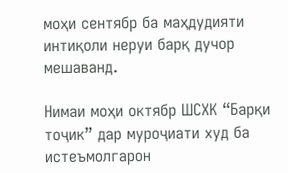моҳи сентябр ба маҳдудияти интиқоли неруи барқ дучор мешаванд.

Нимаи моҳи октябр ШСХК “Барқи тоҷик” дар муроҷиати худ ба истеъмолгарон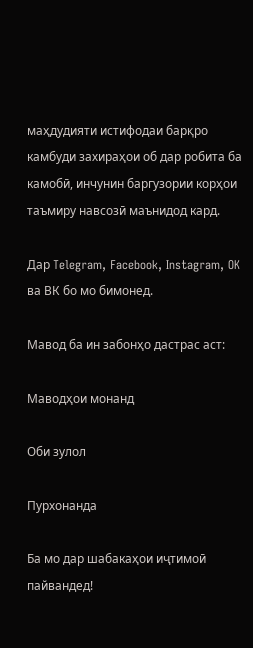маҳдудияти истифодаи барқро камбуди захираҳои об дар робита ба камобӣ, инчунин баргузории корҳои таъмиру навсозӣ маънидод кард.

Дар Telegram, Facebook, Instagram, OK ва ВК бо мо бимонед.

Мавод ба ин забонҳо дастрас аст:

Маводҳои монанд

Оби зулол

Пурхонанда

Ба мо дар шабакаҳои иҷтимоӣ пайвандед!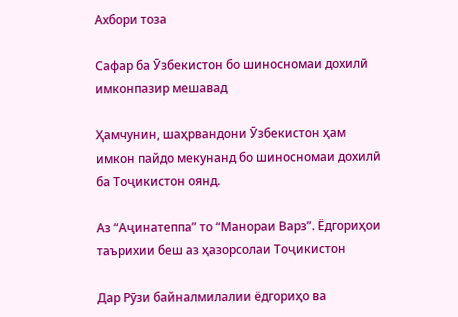Ахбори тоза

Сафар ба Ӯзбекистон бо шиносномаи дохилӣ имконпазир мешавад

Ҳамчунин, шаҳрвандони Ӯзбекистон ҳам имкон пайдо мекунанд бо шиносномаи дохилӣ ба Тоҷикистон оянд.

Аз “Аҷинатеппа” то “Манораи Варз”. Ёдгориҳои таърихии беш аз ҳазорсолаи Тоҷикистон

Дар Рӯзи байналмилалии ёдгориҳо ва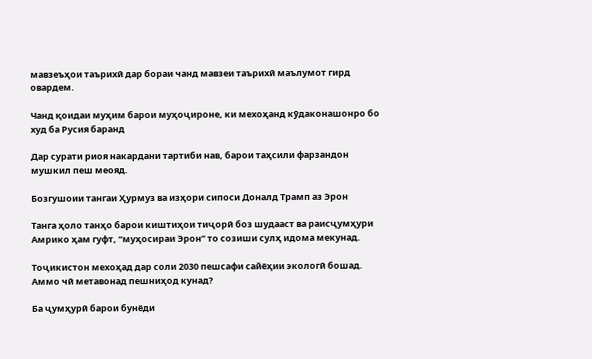мавзеъҳои таърихӣ дар бораи чанд мавзеи таърихӣ маълумот гирд овардем.

Чанд қоидаи муҳим барои муҳоҷироне, ки мехоҳанд кӯдаконашонро бо худ ба Русия баранд

Дар сурати риоя накардани тартиби нав, барои таҳсили фарзандон мушкил пеш меояд.

Бозгушоии тангаи Ҳурмуз ва изҳори сипоси Доналд Трамп аз Эрон

Танга ҳоло танҳо барои киштиҳои тиҷорӣ боз шудааст ва раисҷумҳури Амрико ҳам гуфт, “муҳосираи Эрон” то созиши сулҳ идома мекунад.

Тоҷикистон мехоҳад дар соли 2030 пешсафи сайёҳии экологӣ бошад. Аммо чӣ метавонад пешниҳод кунад?

Ба ҷумҳурӣ барои бунёди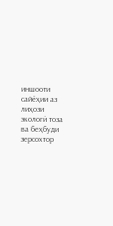иншооти сайёҳии аз лиҳози экологӣ тоза ва беҳбуди зерсохтор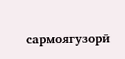сармоягузорӣ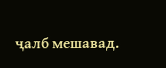ҷалб мешавад.